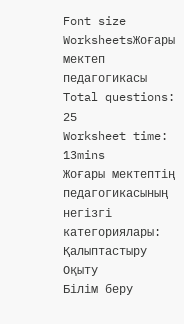Font size
WorksheetsЖоғары мектеп педагогикасы
Total questions: 25
Worksheet time: 13mins
Жоғары мектептің педагогикасының негізгі категориялары:
Қалыптастыру
Оқыту
Білім беру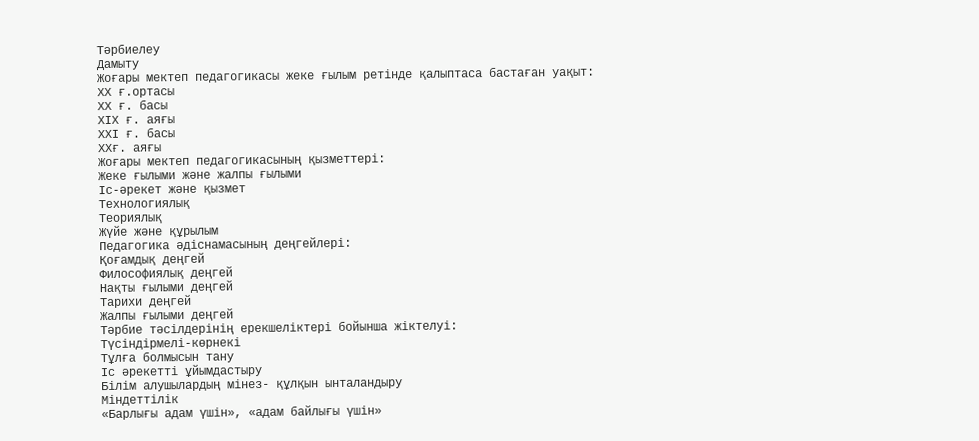Тәрбиелеу
Дамыту
Жоғары мектеп педагогикасы жеке ғылым ретінде қалыптаса бастаған уақыт:
ХХ ғ.ортасы
ХХ ғ. басы
ХІХ ғ. аяғы
ХХІ ғ. басы
ХХғ. аяғы
Жоғары мектеп педагогикасының қызметтері:
Жеке ғылыми және жалпы ғылыми
Іс-әрекет және қызмет
Технологиялық
Теориялық
Жүйе және құрылым
Педагогика әдіснамасының деңгейлері:
Қоғамдық деңгей
Философиялық деңгей
Нақты ғылыми деңгей
Тарихи деңгей
Жалпы ғылыми деңгей
Тәрбие тәсілдерінің ерекшеліктері бойынша жіктелуі:
Түсіндірмелі-көрнекі
Тұлға болмысын тану
Іс әрекетті ұйымдастыру
Білім алушылардың мінез- құлқын ынталандыру
Міндеттілік
«Барлығы адам үшін», «адам байлығы үшін»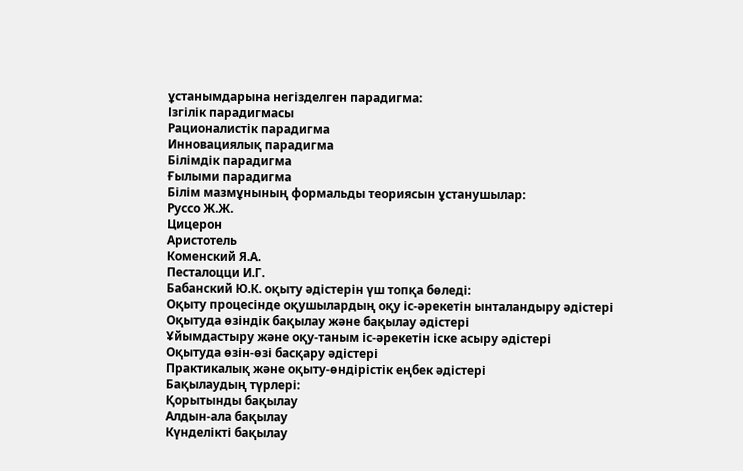ұстанымдарына негізделген парадигма:
Ізгілік парадигмасы
Рационалистік парадигма
Инновациялық парадигма
Білімдік парадигма
Ғылыми парадигма
Білім мазмұнының формальды теориясын ұстанушылар:
Руссо Ж.Ж.
Цицерон
Аристотель
Коменский Я.А.
Песталоцци И.Г.
Бабанский Ю.К. оқыту әдістерін үш топқа бөледі:
Оқыту процесінде оқушылардың оқу іс-әрекетін ынталандыру әдістері
Оқытуда өзіндік бақылау және бақылау әдістері
Ұйымдастыру және оқу-таным іс-әрекетін іске асыру әдістері
Оқытуда өзін-өзі басқару әдістері
Практикалық және оқыту-өндірістік еңбек әдістері
Бақылаудың түрлері:
Қорытынды бақылау
Алдын-ала бақылау
Күнделікті бақылау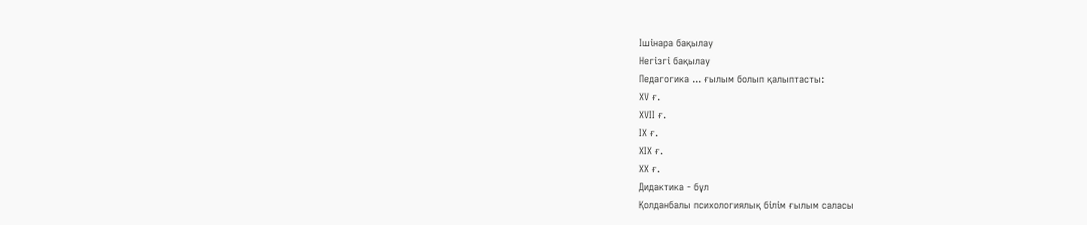Ішінара бақылау
Негізгі бақылау
Педагогика ... ғылым болып қалыптасты:
ХV ғ.
ХVIІ ғ.
ІХ ғ.
ХІХ ғ.
ХХ ғ.
Дидактика - бұл
Қолданбалы психологиялық білім ғылым саласы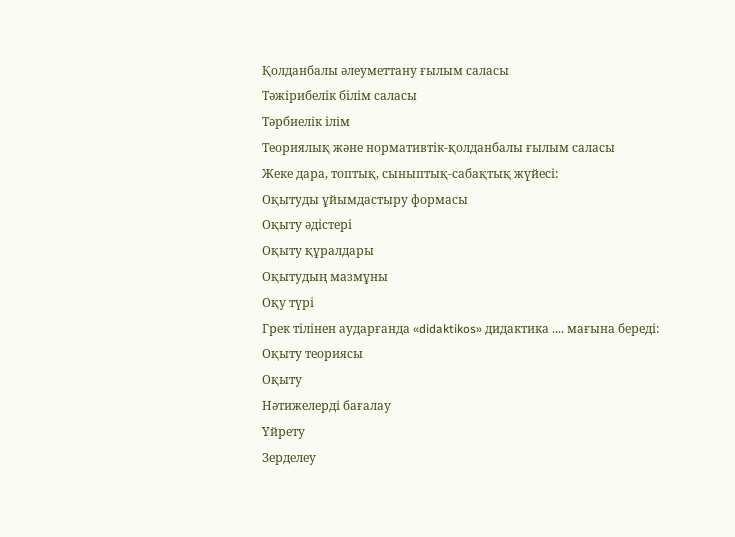Қолданбалы әлеуметтану ғылым саласы
Тәжірибелік білім саласы
Тәрбиелік ілім
Теориялық және нормативтік-қолданбалы ғылым саласы
Жеке дара, топтық, сыныптық-сабақтық жүйесі:
Оқытуды ұйымдастыру формасы
Оқыту әдістері
Оқыту құралдары
Оқытудың мазмұны
Оқу түрі
Грек тілінен аударғанда «didaktikos» дидактика .... мағына береді:
Оқыту теориясы
Оқыту
Нәтижелерді бағалау
Үйрету
Зерделеу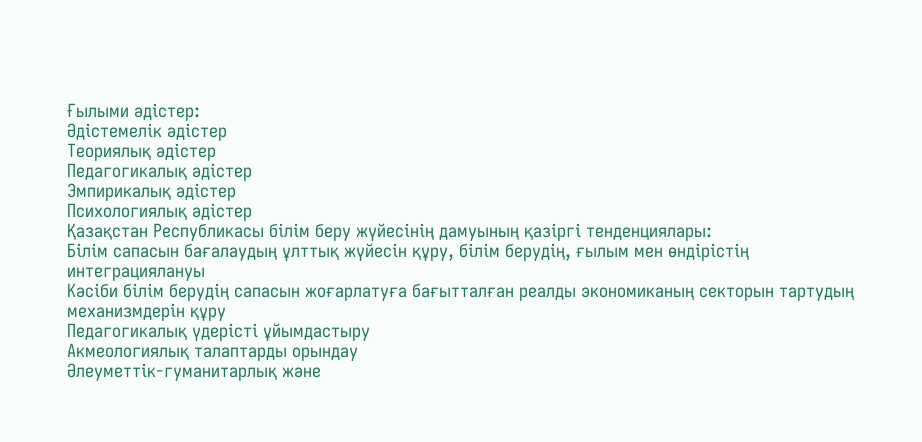Ғылыми әдістер:
Әдістемелік әдістер
Теориялық әдістер
Педагогикалық әдістер
Эмпирикалық әдістер
Психологиялық әдістер
Қазақстан Республикасы білім беру жүйесінің дамуының қазіргі тенденциялары:
Білім сапасын бағалаудың ұлттық жүйесін құру, білім берудің, ғылым мен өндірістің интеграциялануы
Кәсіби білім берудің сапасын жоғарлатуға бағытталған реалды экономиканың секторын тартудың механизмдерін құру
Педагогикалық үдерісті ұйымдастыру
Акмеологиялық талаптарды орындау
Әлеуметтік-гуманитарлық және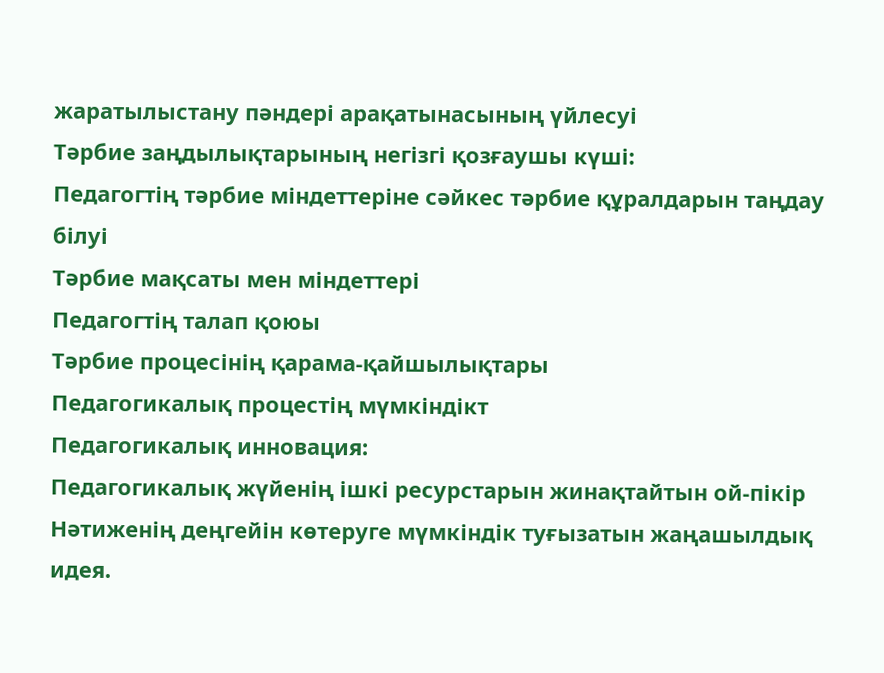жаратылыстану пәндері арақатынасының үйлесуі
Тәрбие заңдылықтарының негізгі қозғаушы күші:
Педагогтің тәрбие міндеттеріне сәйкес тәрбие құралдарын таңдау білуі
Тәрбие мақсаты мен міндеттері
Педагогтің талап қоюы
Тәрбие процесінің қарама-қайшылықтары
Педагогикалық процестің мүмкіндікт
Педагогикалық инновация:
Педагогикалық жүйенің ішкі ресурстарын жинақтайтын ой-пікір
Нәтиженің деңгейін көтеруге мүмкіндік туғызатын жаңашылдық идея.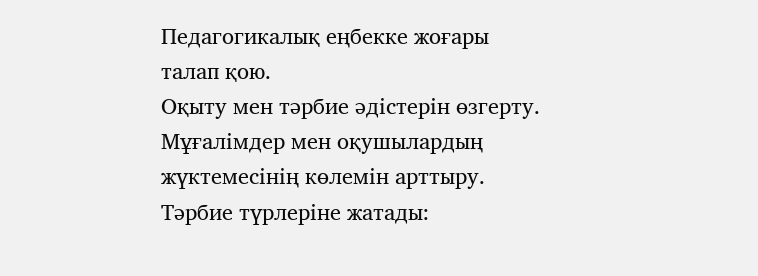Педагогикалық еңбекке жоғары талап қою.
Оқыту мен тәрбие әдістерін өзгерту.
Мұғалімдер мен оқушылардың жүктемесінің көлемін арттыру.
Тәрбие түрлеріне жатады: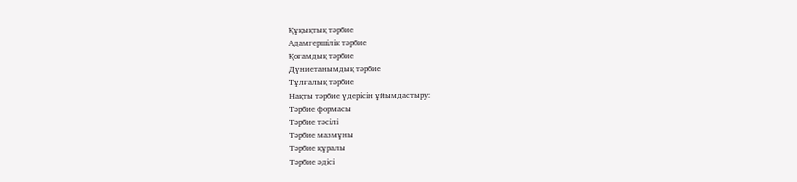Құқықтық тәрбие
Адамгершілік тәрбие
Қоғамдық тәрбие
Дүниетанымдық тәрбие
Тұлғалық тәрбие
Нақты тәрбие үдерісін ұйымдастыру:
Тәрбие формасы
Тәрбие тәсілі
Тәрбие мазмұны
Тәрбие құралы
Тәрбие әдісі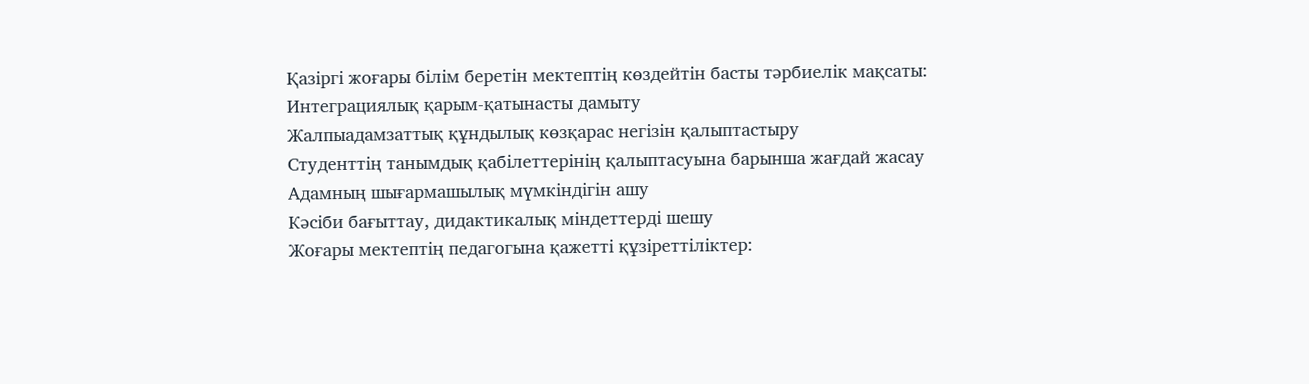Қазіргі жоғары білім беретін мектептің көздейтін басты тәрбиелік мақсаты:
Интеграциялық қарым-қатынасты дамыту
Жалпыадамзаттық құндылық көзқарас негізін қалыптастыру
Студенттің танымдық қабілеттерінің қалыптасуына барынша жағдай жасау
Адамның шығармашылық мүмкіндігін ашу
Кәсіби бағыттау, дидактикалық міндеттерді шешу
Жоғары мектептің педагогына қажетті құзіреттіліктер: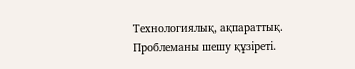Технологиялық, ақпараттық.
Проблеманы шешу құзіреті.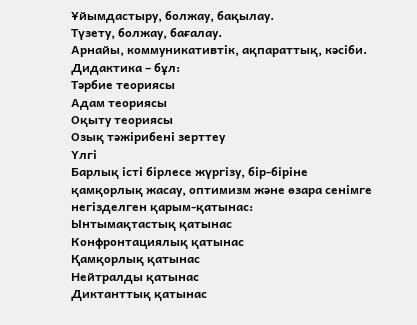Ұйымдастыру, болжау, бақылау.
Түзету, болжау, бағалау.
Арнайы, коммуникативтік, ақпараттық, кәсіби.
Дидактика – бұл:
Тәрбие теориясы
Адам теориясы
Оқыту теориясы
Озық тәжірибені зерттеу
Үлгі
Барлық істі бірлесе жүргізу, бір-біріне қамқорлық жасау, оптимизм және өзара сенімге негізделген қарым-қатынас:
Ынтымақтастық қатынас
Конфронтациялық қатынас
Қамқорлық қатынас
Нейтралды қатынас
Диктанттық қатынас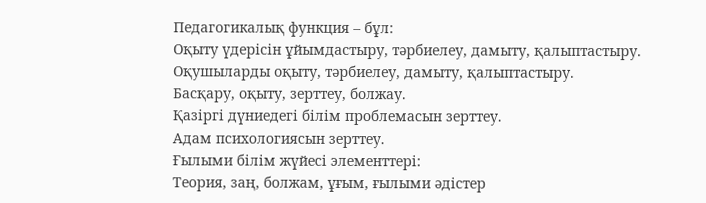Педагогикалық функция – бұл:
Оқыту үдерісін ұйымдастыру, тәрбиелеу, дамыту, қалыптастыру.
Оқушыларды оқыту, тәрбиелеу, дамыту, қалыптастыру.
Басқару, оқыту, зерттеу, болжау.
Қазіргі дүниедегі білім проблемасын зерттеу.
Адам психологиясын зерттеу.
Ғылыми білім жүйесі элементтері:
Теория, заң, болжам, ұғым, ғылыми әдістер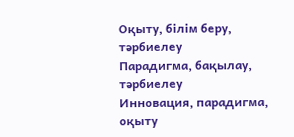Оқыту, білім беру, тәрбиелеу
Парадигма, бақылау, тәрбиелеу
Инновация, парадигма, оқыту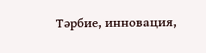Тәрбие, инновация,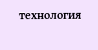технология